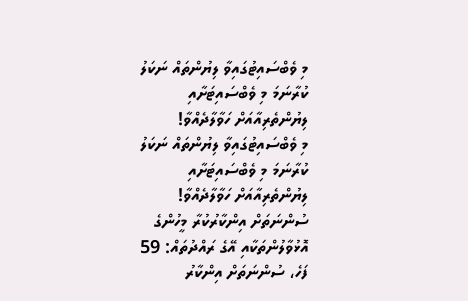މި ވެބްސައިޓުގައިވާ ލިޔުންތައް ނަކަލު ކުރާނަމަ މި ވެބްސައިޓަށާއި ލިޔުންތެރިއާއަށް ހަވާލާދެއްވާ!
މި ވެބްސައިޓުގައިވާ ލިޔުންތައް ނަކަލު ކުރާނަމަ މި ވެބްސައިޓަށާއި ލިޔުންތެރިއާއަށް ހަވާލާދެއްވާ!
ސުންނަތަށް އިންކާރުކުރާ މީހުންގެ އޮޅުވާލުންތަކާއި އޭގެ ރައްދުތައް: 59
ފަހެ، ސުންނަތަށް އިންކާރު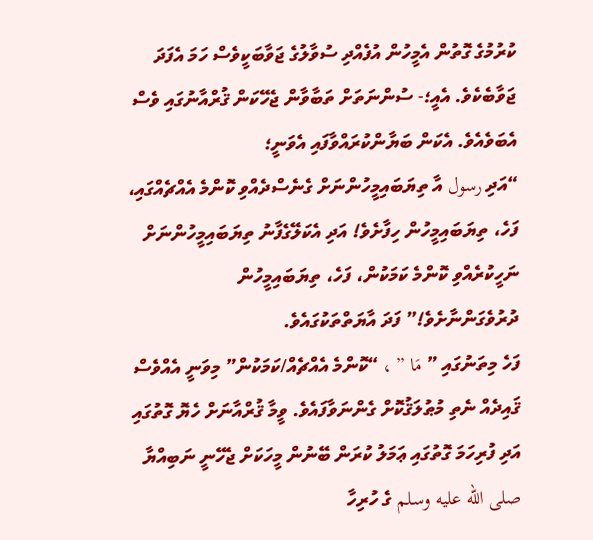ކުރުމުގެ ގޮތުން އެމީހުން އުފެއްދި ސުވާލުގެ ޖަވާބަކީވެސް ހަމަ އެފަދަ ޖަވާބެކެވެ. އެއީ؛- ސުންނަތަށް ތަބާވާން ޖެހޭކަން ޤުރްއާނުގައި ވެސް އެބަވެއެވެ. އެކަން ބަޔާންކުރައްވާފައި އެވަނީ؛
“އަދި رسول އާ ތިޔަބައިމީހުންނަށް ގެނެސްދެއްވި ކޮންމެ އެއްޗެއްގައި، ފަހެ، ތިޔަބައިމީހުން ހިފާށެވެ! އަދި އެކަލޭގެފާނު ތިޔަބައިމީހުންނަށް ނަހީކުރެއްވި ކޮންމެ ކަމަކުން، ފަހެ، ތިޔަބައިމީހުން ދުރުވެގަންނާށެވެ!” ފަދަ އާޔަތްތަކުގައެވެ.
ފަހެ މިތަނުގައި ” مَا ” ، “ކޮންމެ އެއްޗެއް/ކަމަކުން” މިވަނީ އެއްވެސް ޤައިދެއް ނެތި މުޠުލަޤުކޮށް ގެންނަވާފައެވެ. ވީމާ ޤުރްއާނަށް ހެޔޮ ގޮތުގައި އަދި ފުރިހަމަ ގޮތުގައި ޢަމަލު ކުރަން ބޭނުން މީހަކަށް ޖެހޭނީ ނަބިއްޔާ صلى الله عليه وسـلم ގެ ހުރިހާ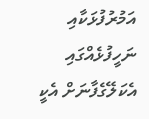އަމުރުފުޅަކާއި ނަހީފުޅެއްގައި އެކަލޭގެފާނަށް އެކީ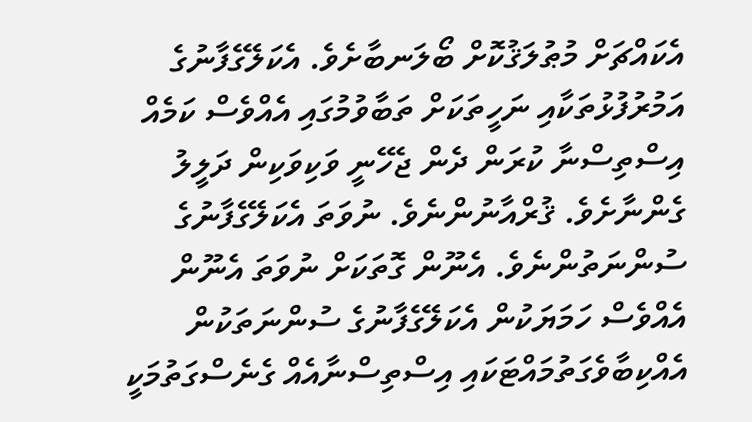އެކައްޗަށް މުޠުލަޤުކޮށް ބޯލަނބާށެވެ. އެކަލޭގެފާނުގެ އަމުރުފުޅުތަކާއި ނަހީތަކަށް ތަބާވުމުގައި އެއްވެސް ކަމެއް އިސްތިސްނާ ކުރަން ދެން ޖެހޭނީ ވަކިވަކިން ދަލީލު ގެންނާށެވެ. ޤުރްއާނުންނެވެ. ނުވަތަ އެކަލޭގެފާނުގެ ސުންނަތުންނެވެ. އެނޫން ގޮތަކަށް ނުވަތަ އެނޫން އެއްވެސް ހަމަޔަކުން އެކަލޭގެފާނުގެ ސުންނަތަކުން އެއްކިބާވެގަތުމައްޓަކައި އިސްތިސްނާއެއް ގެނެސްގަތުމަކީ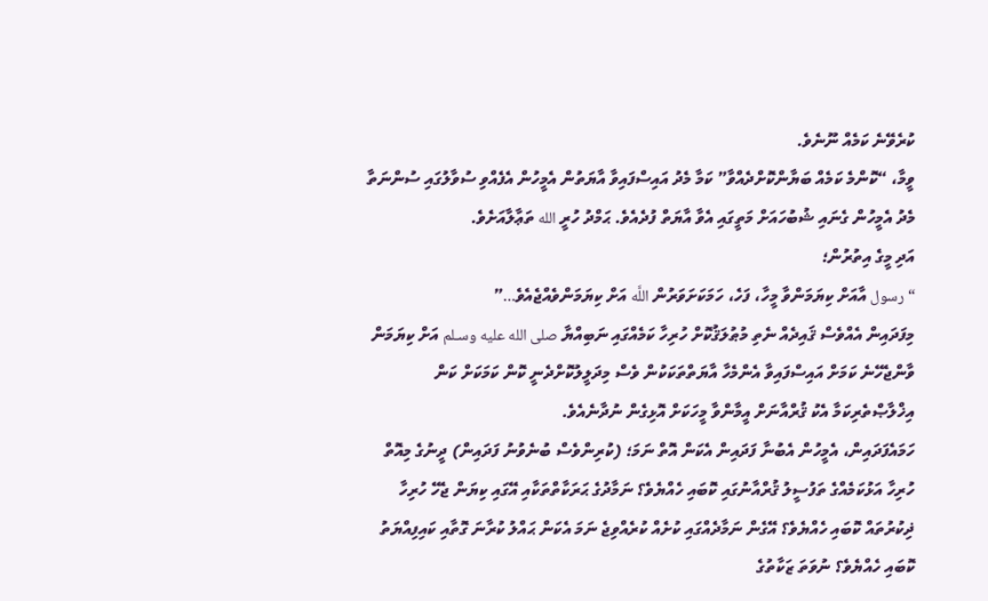ކުރެވޭނެ ކަމެއް ނޫނެވެ.
ވީމާ، “ކޮންމެ ކަމެއް ބަޔާންކޮށްދެއްވާ” ކަމާ މެދު އައިސްފައިވާ އާޔަތުން އެމީހުން އެފެއްވި ސުވާލުގައި ސުންނަތާ މެދު އެމީހުން ގެނައި ޝުބުހައަށް މަތީގައި އެވާ އާޔަތް ފުދެއެވެ. ޙަމްދު ހުރީ الله ތަޢާލާއަށެވެ.
އަދި މީގެ އިތުރުން؛
“رسول އާއަށް ކިޔަމަންވާ މީހާ، ފަހެ، ހަމަކަށަވަރުން اللَّه އަށް ކިޔަމަންވެއްޖެއެވެ…”
މިފަދައިން އެއްވެސް ޤައިދެއް ނެތި މުޠުލަޤުކޮށް ހުރިހާ ކަމެއްގައި ނަބިއްޔާ صلى الله عليه وسـلم އަށް ކިޔަމަން ވާންޖެހޭނެ ކަމަށް އައިސްފައިވާ އެންމެހާ އާޔަތްތަކަކުން ވެސް މިދަލީލުކޮށްދެނީ ކޮން ކަމަކަށް ކަން އިޚްލާޞްތެރިކަމާ އެކު ޤުރްއާނަށް އީމާންވާ މީހަކަށް އޮޅިގެން ނުދާނެއެވެ.
ހަމައެފަދައިން، އެމީހުން އެބުނާ ފަދައިން އެކަން އޮތް ނަމަ؛ (ކުރިންވެސް ބުނެވުނު ފަދައިން) ދީނުގެ މިއޮތް ހުރިހާ އަޅުކަމެއްގެ ތަފުސީލު ޤުރްއާނުގައި ކޮބައި ހެއްޔެވެ؟ ނަމާދުގެ ޙަރަކާތްތަކާއި އޭގައި ކިޔަން ޖެހޭ ހުރިހާ ޛިކުރުތައް ކޮބައި ހެއްޔެވެ؟ އޭގެން ނަމާދެއްގައި ކުށެއް ކުރެއްވިޖެ ނަމަ އެކަން ޙައްލު ކުރާނަ ގޮތާއި ކައިފިއްޔަތު ކޮބައި ހެއްޔެވެ؟ ނުވަތަ ޒަކާތުގެ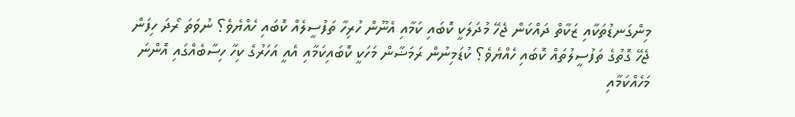މިންގަނޑުތަކާއި ޒަކާތް ދައްކަން ޖެހޭ މުދަލަކީ ކޮބައި ކަމާއި އެނޫން ހުރިހާ ތަފުސީލެއް ކޮބައި ހެއްޔެވެ؟ ނުވަތަ ރޯދަ ހިފަން ޖެހޭ ގޮތުގެ ތަފުސީލުތައް ކޮބައި ހެއްޔެވެ؟ ކުޑަމިނުން ރަމަޟާން މަހަކީ ކޮބައިކަމާއި އެއީ އަހަރުގެ ކިހާ ހިސާބެއްގައި އޮންނަ މަހެއްކަމާއި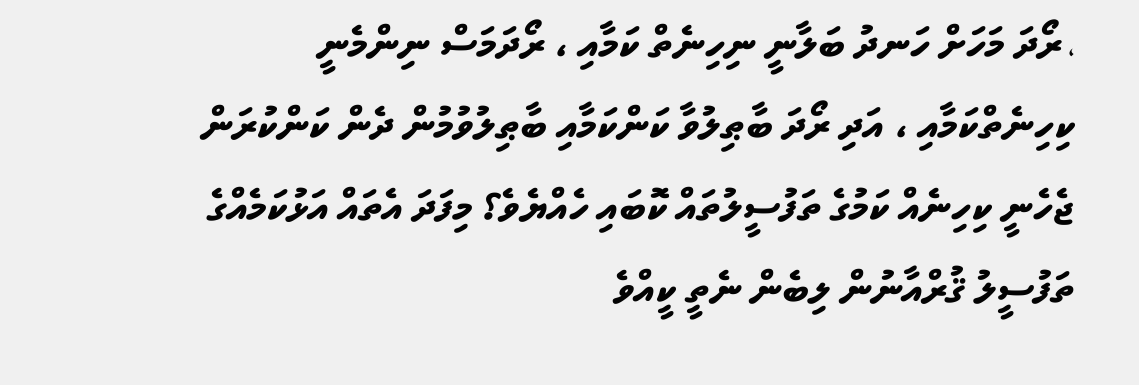، ރޯދަ މަހަށް ހަނދު ބަލާނީ ނިހިނެތް ކަމާއި ، ރޯދަމަސް ނިންމެނީ ކިހިނެތްކަމާއި ، އަދި ރޯދަ ބާޠިލުވާ ކަންކަމާއި ބާޠިލުވުމުން ދެން ކަންކުރަން ޖެހެނީ ކިހިނެއް ކަމުގެ ތަފުސީލުތައް ކޮބައި ހެއްޔެވެ؟ މިފަދަ އެތައް އަޅުކަމެއްގެ ތަފުސީލު ޤުރްއާނުން ލިބެން ނެތީ ކީއްވެ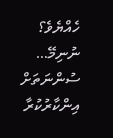ހެއްޔެވެ؟
ނުނިމޭ…
ސުންނަތަށް އިންކާރުކުރާ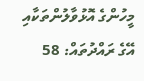މީހުންގެ އޮޅުވާލުންތަކާއި އޭގެ ރައްދުތައް: 58